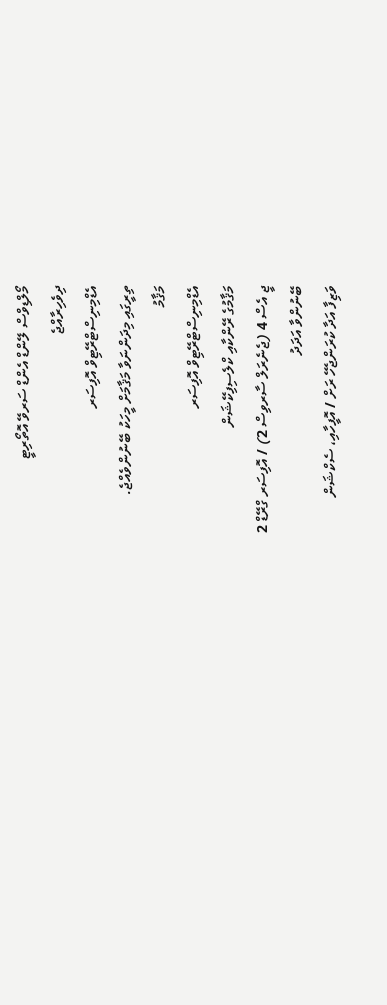މޯލްޑިވްސް ލޭންޑް އެންޑް ސަރވޭ އޮތޯރިޓީ
ދިވެހިރާއްޖެ
އެޑްމިނިސްޓްރޭޓިވް އޮފިސަރ
ތިރީގައި މިދަންނަވާ މަޤާމަށް މީހަކު ބޭނުންވެއްޖެ.
މަޤާމު
އެޑްމިނިސްޓްރޭޓިވް އޮފިސަރ
މަޤާމުގެ ރޭންކާއި ކްލެސިފިކޭޝަން
ޖީ އެސް 4 (ޖެނެރަލް ސާރވިސް 2) / އޮފިސަރ ގްރޭޑް 2
ބޭނުންވާ އަދަދު
ވަޒިފާ އަދާ ކުރަންޖެހޭ ރަށް / އޮފީހާއި، ސެކްޝަން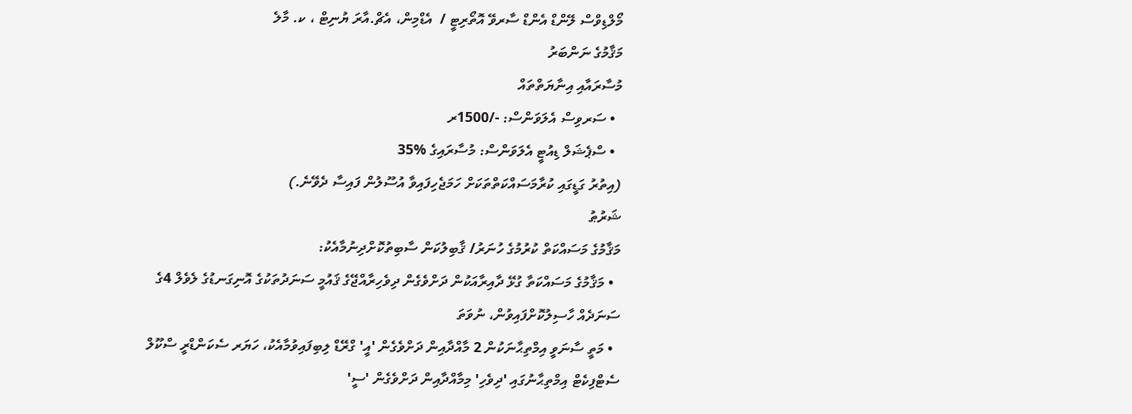މޯލްޑިވްސް ލޭންޑް އެންޑް ސާރވޭ އޮތޯރިޓީ /  އެޑްމިން، އެޗް.އާރަ ޔުނިޓް ، ކ. މާލެ
މަޤާމުގެ ނަންބަރު
މުސާރައާއި އިނާޔަތްތައް
  • ސަރވިސް އެލަވަންސް: -/1500ރ
  • ސްޕެޝަލް ޑިއުޓީ އެލަވަންސް: މުސާރައިގެ %35
(އިތުރު ގަޑީގައި ކުރާމަސައްކަތްތަކަށް ހަމަޖެހިފައިވާ އުސޫލުން ފައިސާ ދެވޭނެ.)
ޝަރުޠު
މަޤާމުގެ މަސައްކަތް ކުރުމުގެ ހުނަރު/ ޤާބިލުކަން ސާބިތުކޮށްދިނުމާއެކު:
  • މަޤާމުގެ މަސައްކަތާ ގުޅޭ ދާއިރާއަކުން ދަށްވެގެން ދިވެހިރާއްޖޭގެ ޤައުމީ ސަނަދުތަކުގެ އޮނިގަނޑުގެ ލެވެލް 4ގެ ސަނަދެއް ހާސިލުކޮށްފައިވުން، ނުވަތަ
  • މަތީ ސާނަވީ އިމްތިޙާނަކުން 2 މާއްދާއިން ދަށްވެގެން 'އީ' ގްރޭޑް ލިބިފައިވުމާއެކު، ހަޔަރ ސެކަންޑްރީ ސްކޫލް ސެޓްފިކެޓް އިމްތިޙާނުގައި 'ދިވެހި' މިމާއްދާއިން ދަށްވެގެން 'ސީ'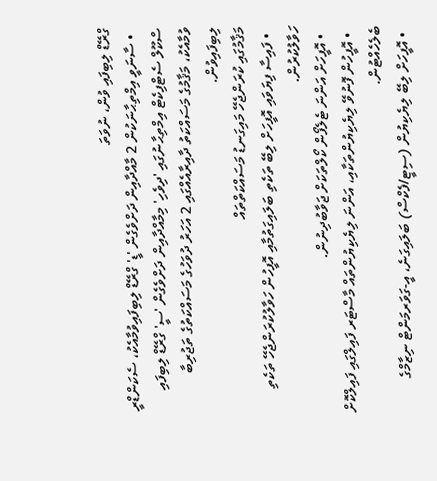ގްރޭޑް ލިބިފައި ވުން، ނުވަތަ
  • ސާނަވީ އިމްތިޙާނަކުން 2 މާއްދާއިން ދަށްވެގެން 'ޑީ' ގްރޭޑް ލިބިފައިވުމާއެކު، ސެކަންޑްރީ ސްކޫލް ސެޓްފިކެޓް އިމްތިޙާނުގައި 'ދިވެހި' މިމާއްދާއިން ދަށްވެގެން 'ސީ' ގްރޭޑް ލިބިފައި ވުމާއެކު، މަޤާމުގެ މަސައްކަތު ދާއިރާއެއްގައި 2 އަހަރު ދުވަހުގެ މަސައްކަތުގެ ތަޖުރިބާ ލިބިފައިވުން.
މަޤާމުގައި ކުރަންޖެހޭ މައިގަނޑު މަސައްކަތްތައް
  • ފައިސާ ފިޔަވައި އޮފީހަށް ލިބޭ ތަކެތި ބަލައިގަތުމާއި އޮފީހުން ހަވާލުކުރަންޖެހޭ ތަކެތި ހަވާލުކުރުން.
  • އޮފީހަށް އަންނަ ޓެލެފޯން ކޯލްތަކަށް ޖަވާބުދިނުން.
  • އޮފީހުން ފޮނުވޭ ލިޔެކިޔުންތަކާއި، އަންނަ ލިޔެކިޔުންތައް މާސްޓަރ ފައިލްގައި ފައިލްކޮށް ބެލެހެއްޓުން.
  • އޮފީހަށް ލިބޭ ލިޔެކިޔުން (ސިޓީ/ފެކްސް) ބަލައިގަނެ، އީ-ގަވަރމަންޓް ނިޒާމްގެ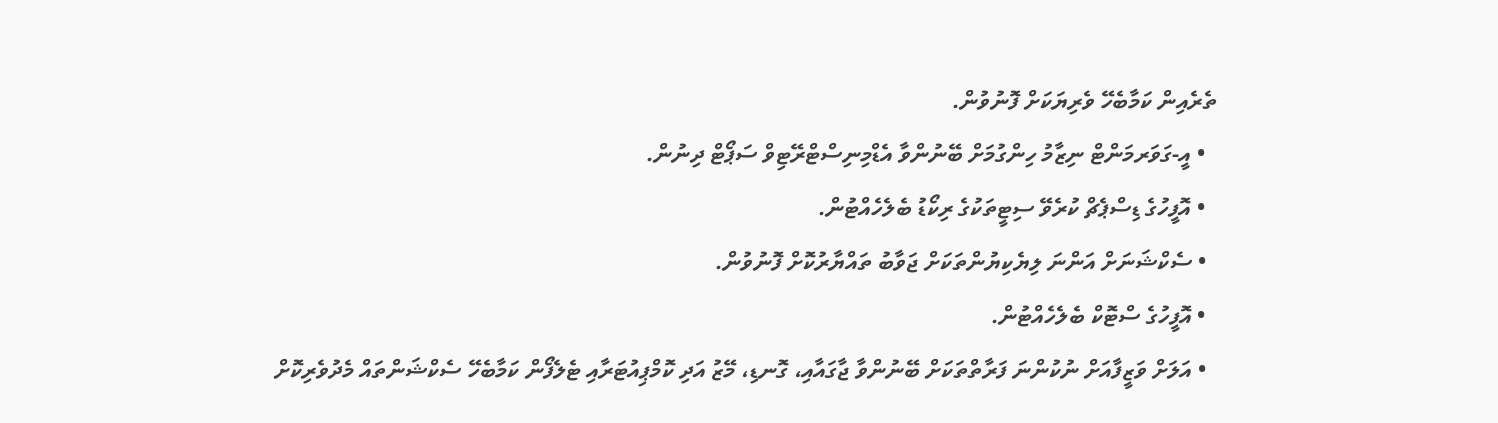ތެރެއިން ކަމާބެހޭ ވެރިޔަކަށް ފޮނުވުން.
  • އީ-ގަވަރމަންޓް ނިޒާމު ހިންގުމަށް ބޭނުންވާ އެޑްމިނިސްޓްރޭޓިވް ސަޕޯޓް ދިނުން.
  • އޮފީހުގެ ޑިސްޕެޗް ކުރެވޭ ސިޓީތަކުގެ ރިކޯޑު ބެލެހެއްޓުން.
  • ސެކްޝަނަށް އަންނަ ލިޔެކިޔުންތަކަށް ޖަވާބު ތައްޔާރުކޮށް ފޮނުވުން.
  • އޮފީހުގެ ސްޓޮކް ބެލެހެއްޓުން.
  • އަލަށް ވަޒީފާއަށް ނުކުންނަ ފަރާތްތަކަށް ބޭނުންވާ ޖާގައާއި، ގޮނޑި، މޭޒު އަދި ކޮމްޕިއުޓަރާއި ޓެލެފޯން ކަމާބެހޭ ސެކްޝަންތައް މެދުވެރިކޮށް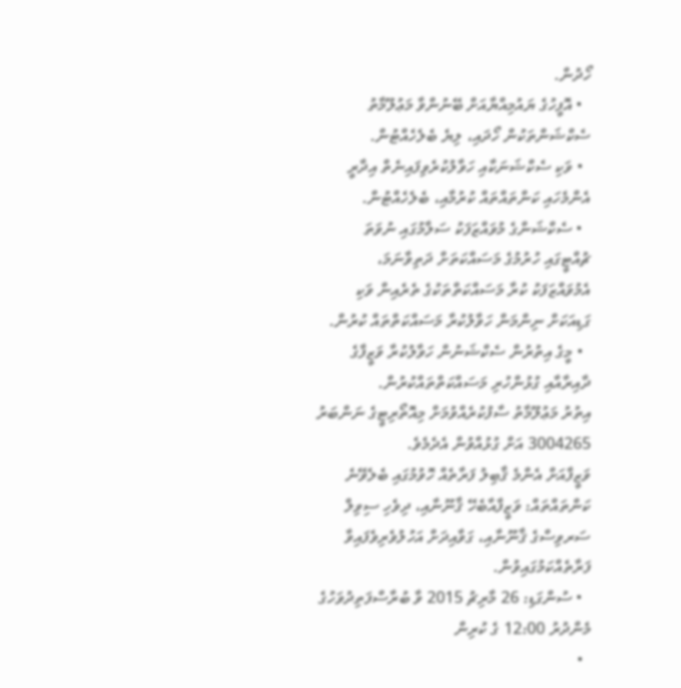ހޯދުން.
  • އޮފީހުގެ ޔައުމިއްޔާއަށް ބޭނުންވާ މަޢުލޫމާތު ސެކްޝަންތަކުން ހޯދައި، ލިޔެ ބެލެހެއްޓުން.
  • ވަކި ސެކްޝަނަކާއި ހަވާލުކުރެވިފައިނެތް އިދާރީ އެންމެހައި ކަންތައްތައް ކުރުމާއި، ބެލެހެއްޓުން.
  • ސެކްޝަންގެ މުވައްޒަފަކު ސަލާމުގައި ނުވަތަ ޗުއްޓީގައި ހުރުމުގެ މަސައްކަތަށް ދަތިވާނަމަ، އެމުވައްޒަފަކު ކުރާ މަސައްކަތްތަކުގެ ތެރެއިން ވަކި ގަޑިއަކަށް ނިންމަން ހަވާލުކުރާ މަސައްކަތްތައް ކުރުން.
  • މީގެ އިތުރުން ސެކްޝަނުން ހަވާލުކުރާ ވަޒީފާގެ ދާއިރާއާއި ގުޅުންހުރި މަސައްކަތްތައްކުރުން.
އިތުރު މަޢުލޫމާތު ސާފުކުރެއްވުމަށް މިއޮތޯރިޓީގެ ނަންބަރު 3004265 އަށް ގުޅުއްވުން އެދެމެވެ.
ވަޒީފާއަށް އެންމެ ޤާބިލު ފަރާތެއް ހޮވުމުގައި ބެލެވޭނެ ކަންތައްތައް: ވަޒީފާއާބެހޭ ޤާނޫނާއި، ދިވެހި ސިވިލް ސަރވިސްގެ ޤާނޫނާއި، ގަވާއިދަށް އަހުލުވެރިވެފައިވާ ފަރާތެއްކަމުގައިވުން.
  • ސުންގަޑި: 26 މާރިޗު 2015 ވާ ބުރާސްފަތިދުވަހުގެ މެންދުރު 12:00 ގެ ކުރިން
  •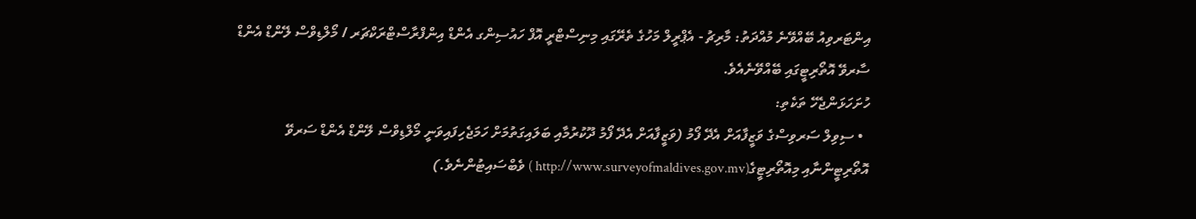އިންޓަރވިއު ބޭއްވޭނެ މުއްދަތު: މާރިޗު - އެޕްރީލް މަހުގެ ތެރޭގައި މިނިސްޓްރީ އޮފް ހައުސިންގ އެންޑް އިންފްރާސްޓްރަކްޗަރ / މޯލްޑިވްސް ލޭންޑް އެންޑް ސާރވޭ އޮތޯރިޓީގައި ބޭއްވޭނެއެވެ.
ހުށަހަޅަންޖެހޭ ތަކެތި:
  • ސިވިލް ސަރވިސްގެ ވަޒީފާއަށް އެދޭ ފޯމު (ވަޒީފާއަށް އެދޭ ފޯމު ދޫކުރުމާއި ބަލައިގަތުމަށް ހަމަޖެހިފައިވަނީ މޯލްޑިވްސް ލޭންޑް އެންޑް ސަރވޭ އޮތޯރިޓީންނާއި މިއޮތޯރިޓީގެ(http://www.surveyofmaldives.gov.mv ) ވެބްސައިޓުންނެވެ.)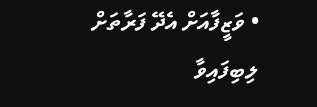• ވަޒީފާއަށް އެދޭ ފަރާތަށް ލިބިފައިވާ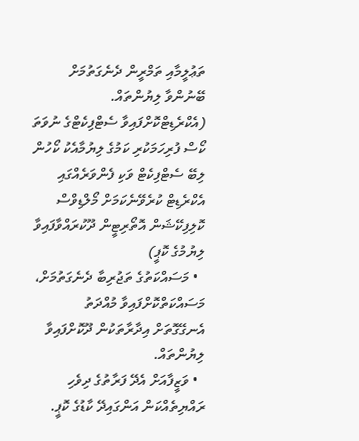ތަޢުލީމާއި ތަމްރީން ދެނެގަތުމަށް ބޭނުންވާ ލިޔުންތައް. (އެކްރެޑިޓްކޮށްފައިވާ ސެޓްފިކެޓްގެ ނުވަތަ ކޯސް ފުރިހަމަކުރި ކަމުގެ ލިޔުމާއެކު ކޯހުން ލިބޭ ސެޓްފިކެޓް ވަކި ފެންވަރެއްގައި އެކްރެޑިޓް ކުރެވޭނެކަމަށް މޯލްޑިވްސް ކޮލިފިކޭޝަން އޮތޯރިޓީން ދޫކުރައްވާފައިވާ ލިޔުމުގެ ކޮޕީ)
  • މަސައްކަތުގެ ތަޖުރިބާ ދެނެގަތުމަށް، މަސައްކަތްކޮށްފައިވާ މުއްދަތު އެނގޭގޮތަށް އިދާރާތަކުން ދޫކޮށްފައިވާ ލިޔުންތައް.
  • ވަޒީފާއަށް އެދޭ ފަރާތުގެ ދިވެހި ރައްޔިތެއްކަން އަންގައިދޭ ކާޑުގެ ކޮޕީ.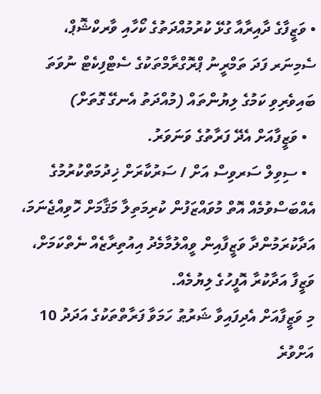• ވަޒީފާގެ ދާއިރާއާ ގުޅޭ ކުރުމުއްދަތުގެ ކޯހާއި ވާރކްޝޮޕް، ސެމިނަރ ފަދަ ތަމްރީނު ޕްރޮގްރާމްތަކުގެ ސެޓްފިކެޓް ނުވަތަ ބައިވެރިވި ކަމުގެ ލިޔުންތައް (މުއްދަތު އެނގޭ ގޮތަށް)
  • ވަޒީފާއަށް އެދޭ ފަރާތުގެ ވަނަވަރު.
  • ސިވިލް ސަރވިސް އަށް / ސަރުކާރަށް ޚިދުމަތްކުރުމުގެ އެއްބަސްވުމެއް އޮތް މުވައްޒަފުން ކުރިމަތިލާ މަޤާމަށް ހޮވިއްޖެނަމަ، އަދާކުރަމުންދާ ވަޒީފާއިން ވީއްލުމާމެދު އިއުތިރާޒެއް ނެތްކަމަށް، ވަޒީފާ އަދާކުރާ އޮފީހުގެ ލިޔުމެއް.
މި ވަޒީފާއަށް އެދިފައިވާ ޝަރުޠު ހަމަވާ ފަރާތްތަކުގެ އަދަދު 10 އަށްވުރެ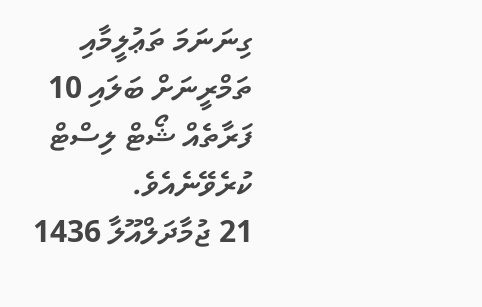ގިނަނަމަ ތަޢުލީމާއި ތަމްރީނަށް ބަލައި 10 ފަރާތެއް ޝޯޓް ލިސްޓް ކުރެވޭނެއެވެ.
21 ޖުމާދަލްއޫލާ 1436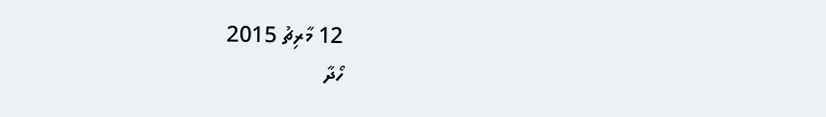12 މާރިޗު 2015
ހޯދާ